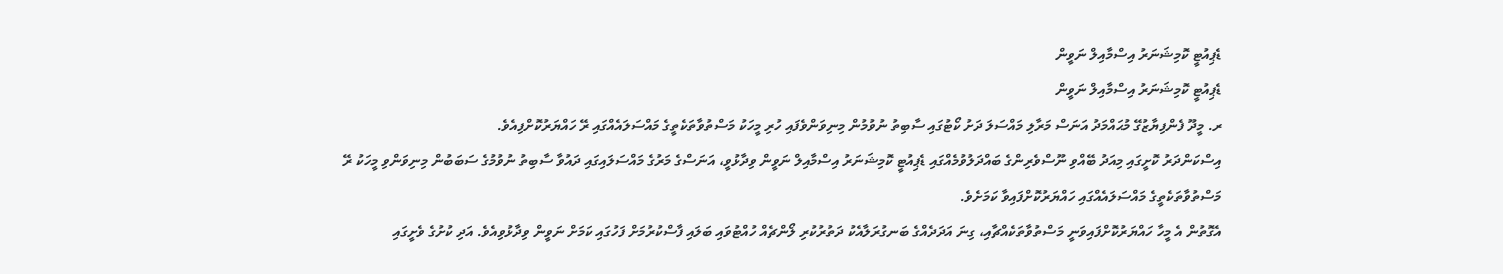ޑެޕިއުޓީ ކޮމިޝަނަރު އިސްމާއިލް ނަވީން
ޑެޕިއުޓީ ކޮމިޝަނަރު އިސްމާއިލް ނަވީން
ރ. މީދޫ ފެންފިޔާޒުގޭ މުޙައްމަދު އަނަސް މަރާލި މައްސަލަ ދަށު ކޯޓުގައި ސާބިތު ނުވުމުން މިނިވަންވެފައި ހުރި މީހަކު މަސްތުވާތަކެތީގެ މައްސަލައެއްގައި ރޭ ހައްޔަރުކޮށްފިއެވެ.
އިސްކަންދަރު ކޮށީގައި މިއަދު ބޭއްވި ނޫސްވެރިންގެ ބައްދަލުވުމެއްގައި ޑެޕިއުޓީ ކޮމިޝަނަރު އިސްމާއިލް ނަވީން ވިދާޅުވީ، އަނަސްގެ މަރުގެ މައްސަލައިގައި ދައުވާ ސާބިތު ނުވުމުގެ ސަބަބުން މިނިވަންވި މީހަކު ރޭ މަސްތުވާތަކެތީގެ މައްސަލައެއްގައި ހައްޔަރުކޮށްފައިވާ ކަމަށެވެ.
އެގޮތުން އެ މީހާ ހައްޔަރުކޮށްފައިވަނީ މަސްތުވާތަކެއްޗާއި، ގިނަ އަދަދެއްގެ ބަނގުރަލާއެކު ދަތުރުކުރި ލޯންޗެއް ހުއްޓުވައި ބަލައި ފާސްކުރުމަށް ފަހުގައި ކަމަށް ނަވީން ވިދާޅުވިއެވެ. އަދި ކުށުގެ ވެށީގައި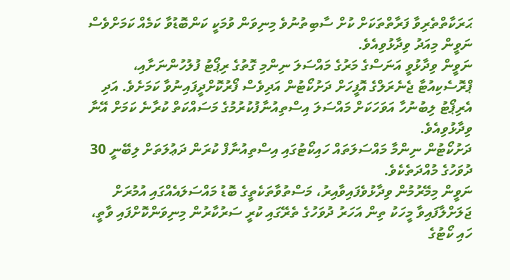ޙަރަކާތްތެރިވާ ފަރާތްތަކަށް ކުށް ސާބިތުނުވެ މިނިވަން ވުމަކީ ކަންބޮޑުވާ ކަމެއް ކަމަށްވެސް ނަވީން މިއަދު ވިދާޅުވިއެވެ.
ނަވީން ވިދާޅުވީ އަނަސްގެ މަރުގެ މައްސަލަ ނިންމި ގޮތުގެ ރިޕޯޓު ފުލުހުންނަށާއި، ޕްރޮސެކިއުޓާ ޖެނެރަލްގެ އޮފީހަށް ދަށުކޯޓުން އަދިވެސް ފޯރުކޮށްދީފައިނުވާ ކަމަށެވެ. އަދި އެރިޕޯޓު ލިބުނުހާ އަވަހަކަށް މައްސަލަ އިސްތިއުނާފުކުރުމުގެ މަސައްކަތް ކުރާނެ ކަމަށް އޭނާ ވިދާޅުވިއެވެ.
ދަށުކޯޓުން ނިންމާ މައްސަލަތައް ހައިކޯޓުގައި އިސްތިއުނާފް ކުރަން ދަޢުލަތަށް ލިބޭނީ 30 ދުވަހުގެ މުއްދަތެކެވެ.
ނަވީން މިމޭރުމުން ވިދާޅުވެފައިވާއިރު، މަސްތުވާތަކެތީގެ ބޮޑު މައްސަލައެއްގައި އުމުރަށް ޖަލަށްލާފައިވާ މީހަކު ތިން އަހަރު ދުވަހުގެ ތެރޭގައި ކުރީ ސަރުކާރުން މިނިވަންކޮށްފައި ވާތީ، ހައި ކޯޓުގެ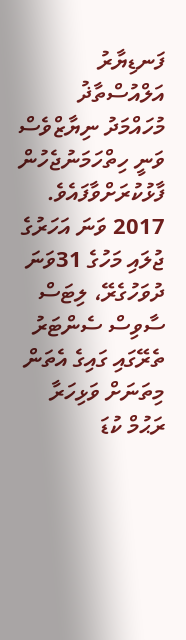ފަނޑިޔާރު އަލްއުސްތާޛު މުހައްމަދު ނިޔާޒްވެސް ވަނީ ހިތްހަމަނުޖެހުން ފާޅުކުރަށްވާފައެވެ.
2017 ވަނަ އަހަރުގެ ޖުލައި މަހުގެ 31ވަނަ ދުވަހުގެރޭ، ލިޓަސް ސާވިސް ސެންޓަރު ތެރޭގައި ގައިގެ އެތަން މިތަނަށް ވަޅިހަރާ ރަޙުމް ކުޑަ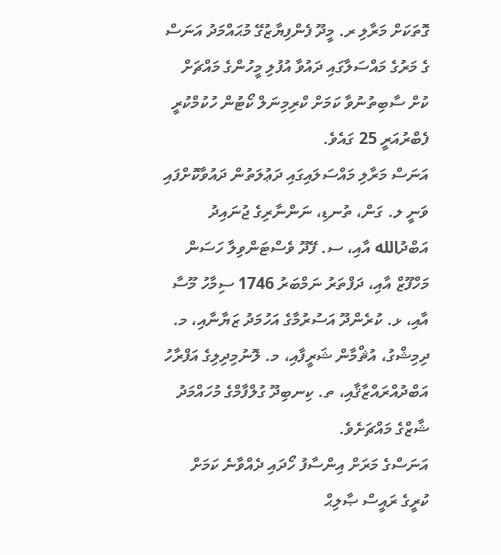ގޮތަކަށް މަރާލި ރ. މީދޫ ފެންފިޔާޒުގޭ މުޙައްމަދު އަނަސް ގެ މަރުގެ މައްސަލާގައި ދައުވާ އުފުލި މީހުންގެ މައްޗަށް ކުށް ސާބިތުނުވާ ކަމަށް ކްރިމިނަލް ކޯޓުން ހުކުމްކުރީ ފެބްރުއަރީ 25 ގައެވެ.
އަނަސް މަރާލި މައްސަލައިގައި ދަޢުލަތުން ދައުވާކޮށްފައި ވަނީ ލ. ގަން، ތުނޑި، ނަންނާރިގެ ޖުނައިދު އަބްދުالله އާއި، ސ. ފޭދޫ ވެސްޓަންވިލާ ހަސަން މަހްފޫޒް އާއި، ދަފްތަރު ނަމްބަރު 1746 ސިމާހު މޫސާ އާއި، ޅ. ކުރެންދޫ އަސުރުމާގެ އަހުމަދު ޒަޔާނާއި، މ. ދިމިޝްގު، އުޘްމާން ޝަރީފާއި، މ. ލޮނުމިދިލިގެ އަފްރާހު އަބްދުއްރައްޒާޤާއި، ތ. ކިނބިދޫ ގުލްފާމްގެ މުހައްމަދު ޝާޒްގެ މައްޗަށެވެ.
އަނަސްގެ މަރަށް އިންސާފު ހޯދައި ދެއްވާނެ ކަމަށް ކުރީގެ ރައީސް ޞާލިޙް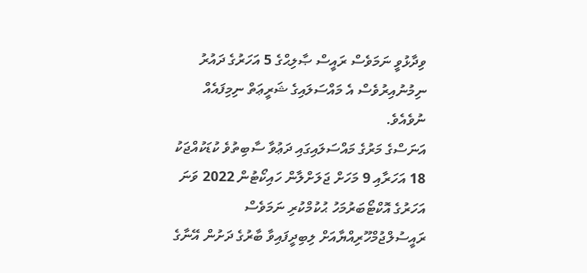ވިދާޅުވީ ނަމަވެސް ރައީސް ޞާލިޙްގެ 5 އަހަރުގެ ދައުރު ނިމުނުއިރުވެސް އެ މައްސަލައިގެ ޝަރީޢަތް ނިމިފައެއް ނުވެއެވެ.
އަނަސްގެ މަރުގެ މައްސަލައިގައި ދަޢުވާ ސާބިތުވެ ކުޑަކުއްޖަކު 18 އަހަރާއި 9 މަހަށް ޖަލަށްލާން ހައިކޯޓުން 2022 ވަނަ އަހަރުގެ އޮކްޓޯބަރުމަހު ޙުކުމްކުރި ނަމަވެސް ރައީސުލްޖުމްހޫރިއްޔާއަށް ލިބިދީފައިވާ ބާރުގެ ދަށުން އޭނާގެ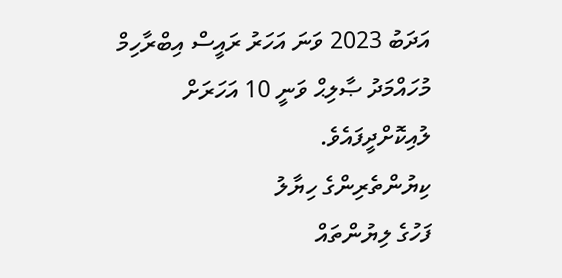އަދަބު 2023 ވަނަ އަހަރު ރައީސް އިބްރާހިމް މުހައްމަދު ޞާލިޙް ވަނީ 10 އަހަރަށް ލުއިކޮށްދީފައެވެ.
ކިޔުންތެރިންގެ ހިޔާލު
ފަހުގެ ލިޔުންތައް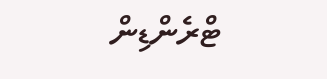ޓްރެންޑިން